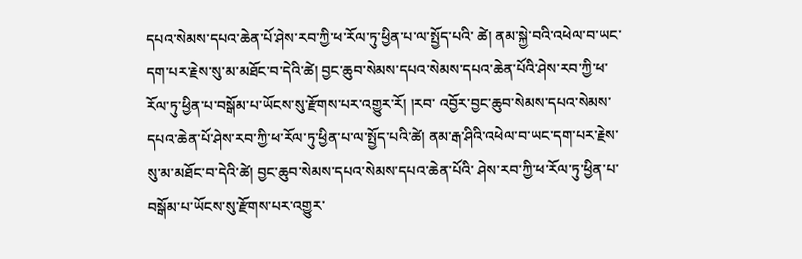དཔའ་སེམས་དཔའ་ཆེན་པོ་ཤེས་རབ་ཀྱི་ཕ་རོལ་ཏུ་ཕྱིན་པ་ལ་སྤྱོད་པའི་ ཚེ། ནམ་སྐྱེ་བའི་འཕེལ་བ་ཡང་དག་པར་རྗེས་སུ་མ་མཐོང་བ་དེའི་ཚེ། བྱང་ཆུབ་སེམས་དཔའ་སེམས་དཔའ་ཆེན་པོའི་ཤེས་རབ་ཀྱི་ཕ་རོལ་ཏུ་ཕྱིན་པ་བསྒོམ་པ་ཡོངས་སུ་རྫོགས་པར་འགྱུར་རོ། །རབ་ འབྱོར་བྱང་ཆུབ་སེམས་དཔའ་སེམས་དཔའ་ཆེན་པོ་ཤེས་རབ་ཀྱི་ཕ་རོལ་ཏུ་ཕྱིན་པ་ལ་སྤྱོད་པའི་ཚེ། ནམ་རྒ་ཤིའི་འཕེལ་བ་ཡང་དག་པར་རྗེས་སུ་མ་མཐོང་བ་དེའི་ཚེ། བྱང་ཆུབ་སེམས་དཔའ་སེམས་དཔའ་ཆེན་པོའི་ ཤེས་རབ་ཀྱི་ཕ་རོལ་ཏུ་ཕྱིན་པ་བསྒོམ་པ་ཡོངས་སུ་རྫོགས་པར་འགྱུར་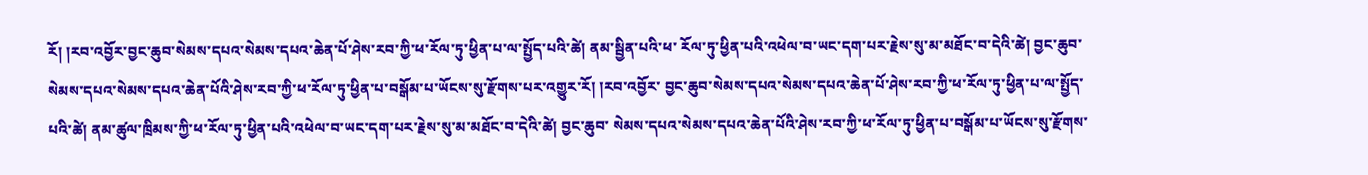རོ། །རབ་འབྱོར་བྱང་ཆུབ་སེམས་དཔའ་སེམས་དཔའ་ཆེན་པོ་ཤེས་རབ་ཀྱི་ཕ་རོལ་ཏུ་ཕྱིན་པ་ལ་སྤྱོད་པའི་ཚེ། ནམ་སྦྱིན་པའི་ཕ་ རོལ་ཏུ་ཕྱིན་པའི་འཕེལ་བ་ཡང་དག་པར་རྗེས་སུ་མ་མཐོང་བ་དེའི་ཚེ། བྱང་ཆུབ་སེམས་དཔའ་སེམས་དཔའ་ཆེན་པོའི་ཤེས་རབ་ཀྱི་ཕ་རོལ་ཏུ་ཕྱིན་པ་བསྒོམ་པ་ཡོངས་སུ་རྫོགས་པར་འགྱུར་རོ། །རབ་འབྱོར་ བྱང་ཆུབ་སེམས་དཔའ་སེམས་དཔའ་ཆེན་པོ་ཤེས་རབ་ཀྱི་ཕ་རོལ་ཏུ་ཕྱིན་པ་ལ་སྤྱོད་པའི་ཚེ། ནམ་ཚུལ་ཁྲིམས་ཀྱི་ཕ་རོལ་ཏུ་ཕྱིན་པའི་འཕེལ་བ་ཡང་དག་པར་རྗེས་སུ་མ་མཐོང་བ་དེའི་ཚེ། བྱང་ཆུབ་ སེམས་དཔའ་སེམས་དཔའ་ཆེན་པོའི་ཤེས་རབ་ཀྱི་ཕ་རོལ་ཏུ་ཕྱིན་པ་བསྒོམ་པ་ཡོངས་སུ་རྫོགས་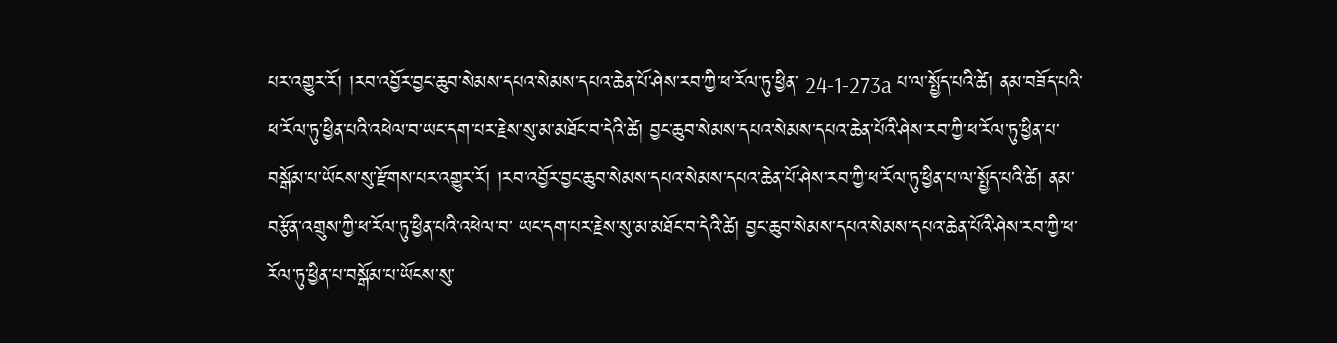པར་འགྱུར་རོ། །རབ་འབྱོར་བྱང་ཆུབ་སེམས་དཔའ་སེམས་དཔའ་ཆེན་པོ་ཤེས་རབ་ཀྱི་ཕ་རོལ་ཏུ་ཕྱིན་ 24-1-273a པ་ལ་སྤྱོད་པའི་ཚེ། ནམ་བཟོད་པའི་ཕ་རོལ་ཏུ་ཕྱིན་པའི་འཕེལ་བ་ཡང་དག་པར་རྗེས་སུ་མ་མཐོང་བ་དེའི་ཚེ། བྱང་ཆུབ་སེམས་དཔའ་སེམས་དཔའ་ཆེན་པོའི་ཤེས་རབ་ཀྱི་ཕ་རོལ་ཏུ་ཕྱིན་པ་ བསྒོམ་པ་ཡོངས་སུ་རྫོགས་པར་འགྱུར་རོ། །རབ་འབྱོར་བྱང་ཆུབ་སེམས་དཔའ་སེམས་དཔའ་ཆེན་པོ་ཤེས་རབ་ཀྱི་ཕ་རོལ་ཏུ་ཕྱིན་པ་ལ་སྤྱོད་པའི་ཚེ། ནམ་བརྩོན་འགྲུས་ཀྱི་ཕ་རོལ་ཏུ་ཕྱིན་པའི་འཕེལ་བ་ ཡང་དག་པར་རྗེས་སུ་མ་མཐོང་བ་དེའི་ཚེ། བྱང་ཆུབ་སེམས་དཔའ་སེམས་དཔའ་ཆེན་པོའི་ཤེས་རབ་ཀྱི་ཕ་རོལ་ཏུ་ཕྱིན་པ་བསྒོམ་པ་ཡོངས་སུ་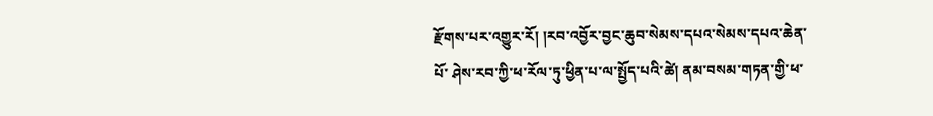རྫོགས་པར་འགྱུར་རོ། །རབ་འབྱོར་བྱང་ཆུབ་སེམས་དཔའ་སེམས་དཔའ་ཆེན་པོ་ ཤེས་རབ་ཀྱི་ཕ་རོལ་ཏུ་ཕྱིན་པ་ལ་སྤྱོད་པའི་ཚེ། ནམ་བསམ་གཏན་གྱི་ཕ་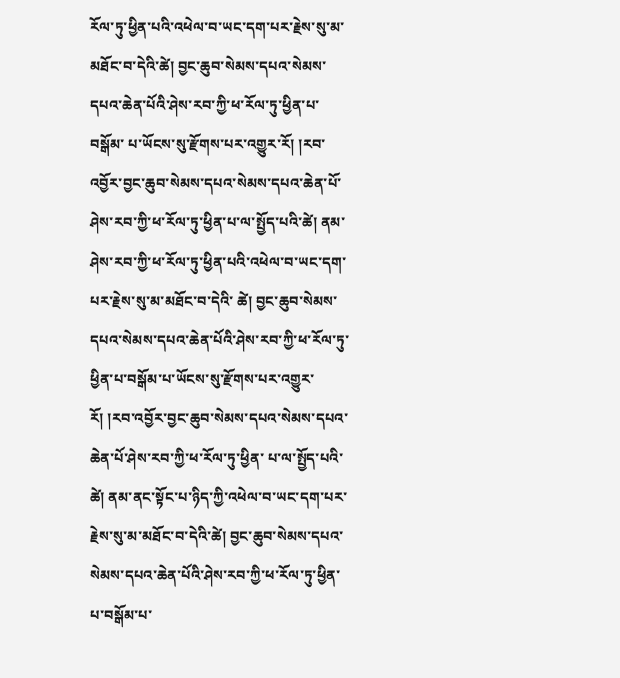རོལ་ཏུ་ཕྱིན་པའི་འཕེལ་བ་ཡང་དག་པར་རྗེས་སུ་མ་མཐོང་བ་དེའི་ཚེ། བྱང་ཆུབ་སེམས་དཔའ་སེམས་དཔའ་ཆེན་པོའི་ཤེས་རབ་ཀྱི་ཕ་རོལ་ཏུ་ཕྱིན་པ་བསྒོམ་ པ་ཡོངས་སུ་རྫོགས་པར་འགྱུར་རོ། །རབ་འབྱོར་བྱང་ཆུབ་སེམས་དཔའ་སེམས་དཔའ་ཆེན་པོ་ཤེས་རབ་ཀྱི་ཕ་རོལ་ཏུ་ཕྱིན་པ་ལ་སྤྱོད་པའི་ཚེ། ནམ་ཤེས་རབ་ཀྱི་ཕ་རོལ་ཏུ་ཕྱིན་པའི་འཕེལ་བ་ཡང་དག་པར་རྗེས་སུ་མ་མཐོང་བ་དེའི་ ཚེ། བྱང་ཆུབ་སེམས་དཔའ་སེམས་དཔའ་ཆེན་པོའི་ཤེས་རབ་ཀྱི་ཕ་རོལ་ཏུ་ཕྱིན་པ་བསྒོམ་པ་ཡོངས་སུ་རྫོགས་པར་འགྱུར་རོ། །རབ་འབྱོར་བྱང་ཆུབ་སེམས་དཔའ་སེམས་དཔའ་ཆེན་པོ་ཤེས་རབ་ཀྱི་ཕ་རོལ་ཏུ་ཕྱིན་ པ་ལ་སྤྱོད་པའི་ཚེ། ནམ་ནང་སྟོང་པ་ཉིད་ཀྱི་འཕེལ་བ་ཡང་དག་པར་རྗེས་སུ་མ་མཐོང་བ་དེའི་ཚེ། བྱང་ཆུབ་སེམས་དཔའ་སེམས་དཔའ་ཆེན་པོའི་ཤེས་རབ་ཀྱི་ཕ་རོལ་ཏུ་ཕྱིན་པ་བསྒོམ་པ་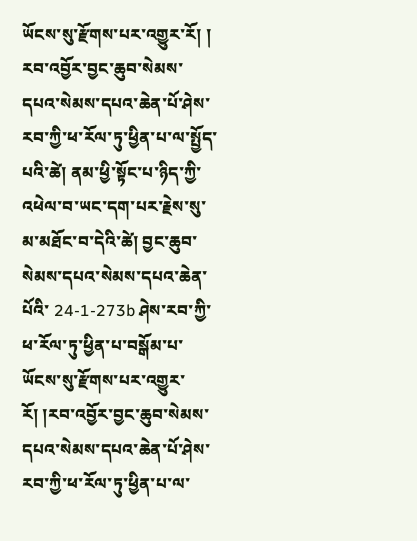ཡོངས་སུ་རྫོགས་པར་འགྱུར་རོ། ། རབ་འབྱོར་བྱང་ཆུབ་སེམས་དཔའ་སེམས་དཔའ་ཆེན་པོ་ཤེས་རབ་ཀྱི་ཕ་རོལ་ཏུ་ཕྱིན་པ་ལ་སྤྱོད་པའི་ཚེ། ནམ་ཕྱི་སྟོང་པ་ཉིད་ཀྱི་འཕེལ་བ་ཡང་དག་པར་རྗེས་སུ་མ་མཐོང་བ་དེའི་ཚེ། བྱང་ཆུབ་སེམས་དཔའ་སེམས་དཔའ་ཆེན་པོའི་ 24-1-273b ཤེས་རབ་ཀྱི་ཕ་རོལ་ཏུ་ཕྱིན་པ་བསྒོམ་པ་ཡོངས་སུ་རྫོགས་པར་འགྱུར་རོ། །རབ་འབྱོར་བྱང་ཆུབ་སེམས་དཔའ་སེམས་དཔའ་ཆེན་པོ་ཤེས་རབ་ཀྱི་ཕ་རོལ་ཏུ་ཕྱིན་པ་ལ་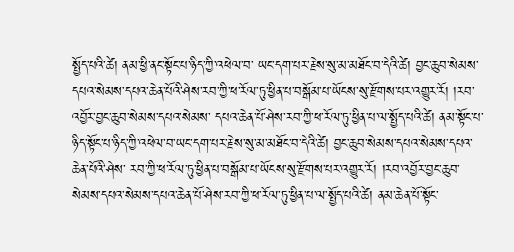སྤྱོད་པའི་ཚེ། ནམ་ཕྱི་ནང་སྟོང་པ་ཉིད་ཀྱི་འཕེལ་བ་ ཡང་དག་པར་རྗེས་སུ་མ་མཐོང་བ་དེའི་ཚེ། བྱང་ཆུབ་སེམས་དཔའ་སེམས་དཔའ་ཆེན་པོའི་ཤེས་རབ་ཀྱི་ཕ་རོལ་ཏུ་ཕྱིན་པ་བསྒོམ་པ་ཡོངས་སུ་རྫོགས་པར་འགྱུར་རོ། །རབ་འབྱོར་བྱང་ཆུབ་སེམས་དཔའ་སེམས་ དཔའ་ཆེན་པོ་ཤེས་རབ་ཀྱི་ཕ་རོལ་ཏུ་ཕྱིན་པ་ལ་སྤྱོད་པའི་ཚེ། ནམ་སྟོང་པ་ཉིད་སྟོང་པ་ཉིད་ཀྱི་འཕེལ་བ་ཡང་དག་པར་རྗེས་སུ་མ་མཐོང་བ་དེའི་ཚེ། བྱང་ཆུབ་སེམས་དཔའ་སེམས་དཔའ་ཆེན་པོའི་ཤེས་ རབ་ཀྱི་ཕ་རོལ་ཏུ་ཕྱིན་པ་བསྒོམ་པ་ཡོངས་སུ་རྫོགས་པར་འགྱུར་རོ། །རབ་འབྱོར་བྱང་ཆུབ་སེམས་དཔའ་སེམས་དཔའ་ཆེན་པོ་ཤེས་རབ་ཀྱི་ཕ་རོལ་ཏུ་ཕྱིན་པ་ལ་སྤྱོད་པའི་ཚེ། ནམ་ཆེན་པོ་སྟོང་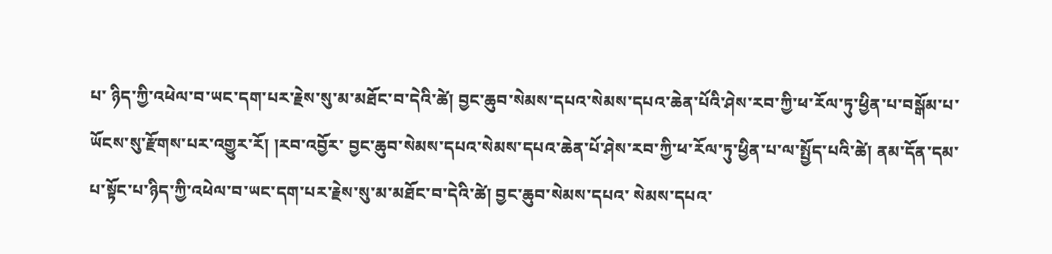པ་ ཉིད་ཀྱི་འཕེལ་བ་ཡང་དག་པར་རྗེས་སུ་མ་མཐོང་བ་དེའི་ཚེ། བྱང་ཆུབ་སེམས་དཔའ་སེམས་དཔའ་ཆེན་པོའི་ཤེས་རབ་ཀྱི་ཕ་རོལ་ཏུ་ཕྱིན་པ་བསྒོམ་པ་ཡོངས་སུ་རྫོགས་པར་འགྱུར་རོ། །རབ་འབྱོར་ བྱང་ཆུབ་སེམས་དཔའ་སེམས་དཔའ་ཆེན་པོ་ཤེས་རབ་ཀྱི་ཕ་རོལ་ཏུ་ཕྱིན་པ་ལ་སྤྱོད་པའི་ཚེ། ནམ་དོན་དམ་པ་སྟོང་པ་ཉིད་ཀྱི་འཕེལ་བ་ཡང་དག་པར་རྗེས་སུ་མ་མཐོང་བ་དེའི་ཚེ། བྱང་ཆུབ་སེམས་དཔའ་ སེམས་དཔའ་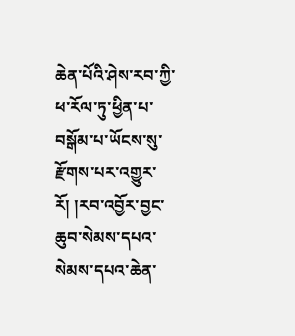ཆེན་པོའི་ཤེས་རབ་ཀྱི་ཕ་རོལ་ཏུ་ཕྱིན་པ་བསྒོམ་པ་ཡོངས་སུ་རྫོགས་པར་འགྱུར་རོ། །རབ་འབྱོར་བྱང་ཆུབ་སེམས་དཔའ་སེམས་དཔའ་ཆེན་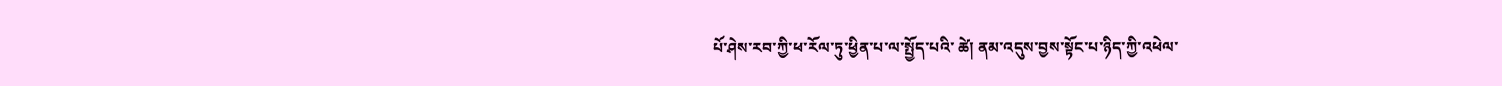པོ་ཤེས་རབ་ཀྱི་ཕ་རོལ་ཏུ་ཕྱིན་པ་ལ་སྤྱོད་པའི་ ཚེ། ནམ་འདུས་བྱས་སྟོང་པ་ཉིད་ཀྱི་འཕེལ་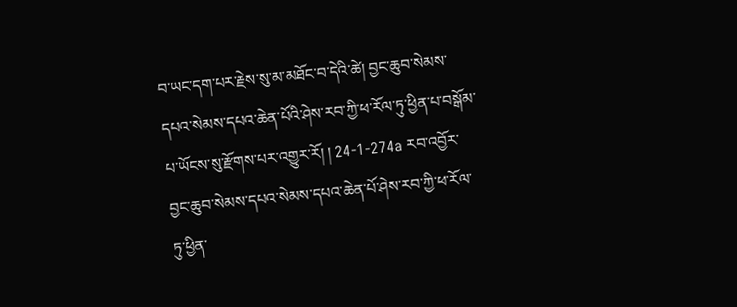བ་ཡང་དག་པར་རྗེས་སུ་མ་མཐོང་བ་དེའི་ཚེ། བྱང་ཆུབ་སེམས་དཔའ་སེམས་དཔའ་ཆེན་པོའི་ཤེས་རབ་ཀྱི་ཕ་རོལ་ཏུ་ཕྱིན་པ་བསྒོམ་པ་ཡོངས་སུ་རྫོགས་པར་འགྱུར་རོ། ། 24-1-274a རབ་འབྱོར་བྱང་ཆུབ་སེམས་དཔའ་སེམས་དཔའ་ཆེན་པོ་ཤེས་རབ་ཀྱི་ཕ་རོལ་ཏུ་ཕྱིན་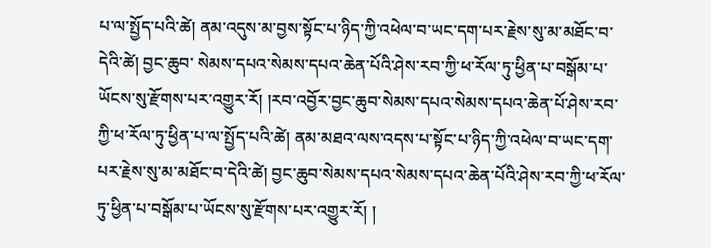པ་ལ་སྤྱོད་པའི་ཚེ། ནམ་འདུས་མ་བྱས་སྟོང་པ་ཉིད་ཀྱི་འཕེལ་བ་ཡང་དག་པར་རྗེས་སུ་མ་མཐོང་བ་དེའི་ཚེ། བྱང་ཆུབ་ སེམས་དཔའ་སེམས་དཔའ་ཆེན་པོའི་ཤེས་རབ་ཀྱི་ཕ་རོལ་ཏུ་ཕྱིན་པ་བསྒོམ་པ་ཡོངས་སུ་རྫོགས་པར་འགྱུར་རོ། །རབ་འབྱོར་བྱང་ཆུབ་སེམས་དཔའ་སེམས་དཔའ་ཆེན་པོ་ཤེས་རབ་ཀྱི་ཕ་རོལ་ཏུ་ཕྱིན་པ་ལ་སྤྱོད་པའི་ཚེ། ནམ་མཐའ་ལས་འདས་པ་སྟོང་པ་ཉིད་ཀྱི་འཕེལ་བ་ཡང་དག་པར་རྗེས་སུ་མ་མཐོང་བ་དེའི་ཚེ། བྱང་ཆུབ་སེམས་དཔའ་སེམས་དཔའ་ཆེན་པོའི་ཤེས་རབ་ཀྱི་ཕ་རོལ་ཏུ་ཕྱིན་པ་བསྒོམ་པ་ཡོངས་སུ་རྫོགས་པར་འགྱུར་རོ། །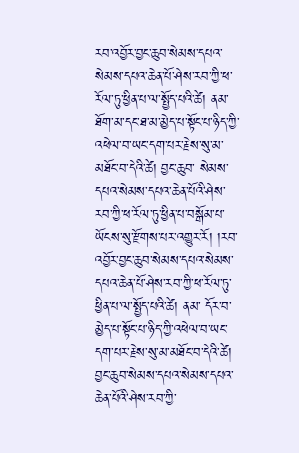རབ་འབྱོར་བྱང་ཆུབ་སེམས་དཔའ་སེམས་དཔའ་ཆེན་པོ་ཤེས་རབ་ཀྱི་ཕ་རོལ་ཏུ་ཕྱིན་པ་ལ་སྤྱོད་པའི་ཚེ། ནམ་ཐོག་མ་དང་ཐ་མ་མྱེད་པ་སྟོང་པ་ཉིད་ཀྱི་འཕེལ་བ་ཡང་དག་པར་རྗེས་སུ་མ་མཐོང་བ་དེའི་ཚེ། བྱང་ཆུབ་ སེམས་དཔའ་སེམས་དཔའ་ཆེན་པོའི་ཤེས་རབ་ཀྱི་ཕ་རོལ་ཏུ་ཕྱིན་པ་བསྒོམ་པ་ཡོངས་སུ་རྫོགས་པར་འགྱུར་རོ། །རབ་འབྱོར་བྱང་ཆུབ་སེམས་དཔའ་སེམས་དཔའ་ཆེན་པོ་ཤེས་རབ་ཀྱི་ཕ་རོལ་ཏུ་ཕྱིན་པ་ལ་སྤྱོད་པའི་ཚེ། ནམ་ དོར་བ་མྱེད་པ་སྟོང་པ་ཉིད་ཀྱི་འཕེལ་བ་ཡང་དག་པར་རྗེས་སུ་མ་མཐོང་བ་དེའི་ཚེ། བྱང་ཆུབ་སེམས་དཔའ་སེམས་དཔའ་ཆེན་པོའི་ཤེས་རབ་ཀྱི་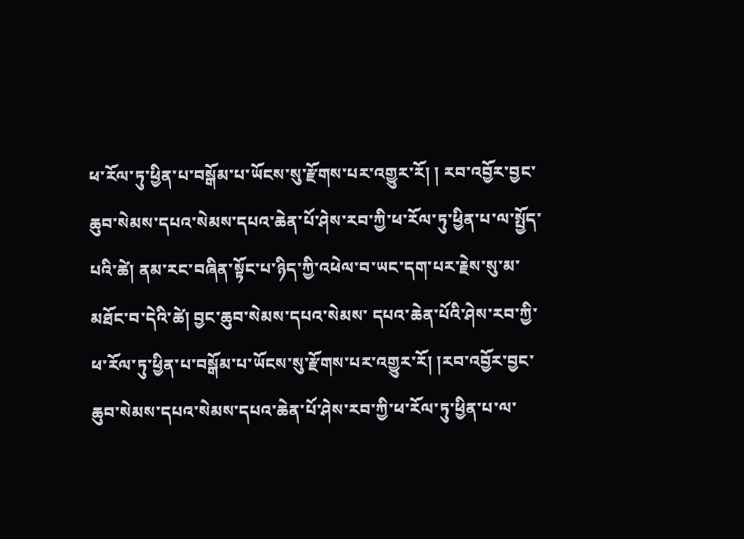ཕ་རོལ་ཏུ་ཕྱིན་པ་བསྒོམ་པ་ཡོངས་སུ་རྫོགས་པར་འགྱུར་རོ། ། རབ་འབྱོར་བྱང་ཆུབ་སེམས་དཔའ་སེམས་དཔའ་ཆེན་པོ་ཤེས་རབ་ཀྱི་ཕ་རོལ་ཏུ་ཕྱིན་པ་ལ་སྤྱོད་པའི་ཚེ། ནམ་རང་བཞིན་སྟོང་པ་ཉིད་ཀྱི་འཕེལ་བ་ཡང་དག་པར་རྗེས་སུ་མ་མཐོང་བ་དེའི་ཚེ། བྱང་ཆུབ་སེམས་དཔའ་སེམས་ དཔའ་ཆེན་པོའི་ཤེས་རབ་ཀྱི་ཕ་རོལ་ཏུ་ཕྱིན་པ་བསྒོམ་པ་ཡོངས་སུ་རྫོགས་པར་འགྱུར་རོ། །རབ་འབྱོར་བྱང་ཆུབ་སེམས་དཔའ་སེམས་དཔའ་ཆེན་པོ་ཤེས་རབ་ཀྱི་ཕ་རོལ་ཏུ་ཕྱིན་པ་ལ་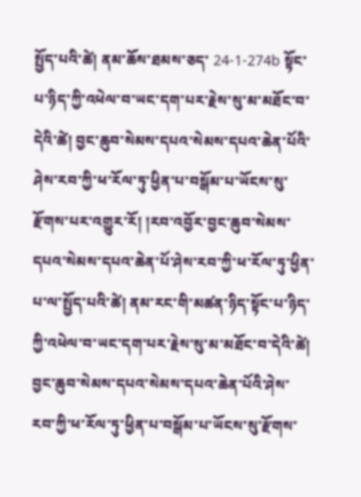སྤྱོད་པའི་ཚེ། ནམ་ཆོས་ཐམས་ཅད་ 24-1-274b སྟོང་པ་ཉིད་ཀྱི་འཕེལ་བ་ཡང་དག་པར་རྗེས་སུ་མ་མཐོང་བ་དེའི་ཚེ། བྱང་ཆུབ་སེམས་དཔའ་སེམས་དཔའ་ཆེན་པོའི་ཤེས་རབ་ཀྱི་ཕ་རོལ་ཏུ་ཕྱིན་པ་བསྒོམ་པ་ཡོངས་སུ་རྫོགས་པར་འགྱུར་རོ། །རབ་འབྱོར་བྱང་ཆུབ་སེམས་ དཔའ་སེམས་དཔའ་ཆེན་པོ་ཤེས་རབ་ཀྱི་ཕ་རོལ་ཏུ་ཕྱིན་པ་ལ་སྤྱོད་པའི་ཚེ། ནམ་རང་གི་མཚན་ཉིད་སྟོང་པ་ཉིད་ཀྱི་འཕེལ་བ་ཡང་དག་པར་རྗེས་སུ་མ་མཐོང་བ་དེའི་ཚེ། བྱང་ཆུབ་སེམས་དཔའ་སེམས་དཔའ་ཆེན་པོའི་ཤེས་ རབ་ཀྱི་ཕ་རོལ་ཏུ་ཕྱིན་པ་བསྒོམ་པ་ཡོངས་སུ་རྫོགས་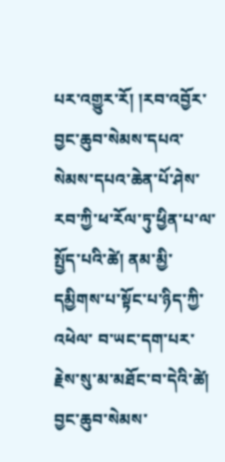པར་འགྱུར་རོ། །རབ་འབྱོར་བྱང་ཆུབ་སེམས་དཔའ་སེམས་དཔའ་ཆེན་པོ་ཤེས་རབ་ཀྱི་ཕ་རོལ་ཏུ་ཕྱིན་པ་ལ་སྤྱོད་པའི་ཚེ། ནམ་མྱི་དམྱིགས་པ་སྟོང་པ་ཉིད་ཀྱི་འཕེལ་ བ་ཡང་དག་པར་རྗེས་སུ་མ་མཐོང་བ་དེའི་ཚེ། བྱང་ཆུབ་སེམས་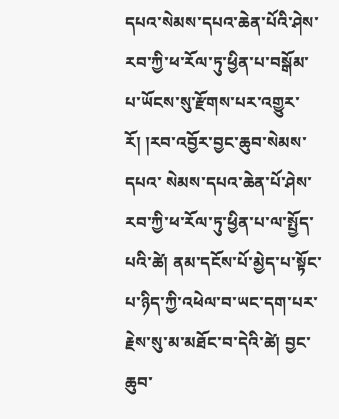དཔའ་སེམས་དཔའ་ཆེན་པོའི་ཤེས་རབ་ཀྱི་ཕ་རོལ་ཏུ་ཕྱིན་པ་བསྒོམ་པ་ཡོངས་སུ་རྫོགས་པར་འགྱུར་རོ། །རབ་འབྱོར་བྱང་ཆུབ་སེམས་དཔའ་ སེམས་དཔའ་ཆེན་པོ་ཤེས་རབ་ཀྱི་ཕ་རོལ་ཏུ་ཕྱིན་པ་ལ་སྤྱོད་པའི་ཚེ། ནམ་དངོས་པོ་མྱེད་པ་སྟོང་པ་ཉིད་ཀྱི་འཕེལ་བ་ཡང་དག་པར་རྗེས་སུ་མ་མཐོང་བ་དེའི་ཚེ། བྱང་ཆུབ་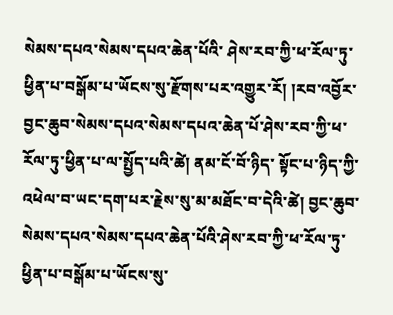སེམས་དཔའ་སེམས་དཔའ་ཆེན་པོའི་ ཤེས་རབ་ཀྱི་ཕ་རོལ་ཏུ་ཕྱིན་པ་བསྒོམ་པ་ཡོངས་སུ་རྫོགས་པར་འགྱུར་རོ། །རབ་འབྱོར་བྱང་ཆུབ་སེམས་དཔའ་སེམས་དཔའ་ཆེན་པོ་ཤེས་རབ་ཀྱི་ཕ་རོལ་ཏུ་ཕྱིན་པ་ལ་སྤྱོད་པའི་ཚེ། ནམ་ངོ་བོ་ཉིད་ སྟོང་པ་ཉིད་ཀྱི་འཕེལ་བ་ཡང་དག་པར་རྗེས་སུ་མ་མཐོང་བ་དེའི་ཚེ། བྱང་ཆུབ་སེམས་དཔའ་སེམས་དཔའ་ཆེན་པོའི་ཤེས་རབ་ཀྱི་ཕ་རོལ་ཏུ་ཕྱིན་པ་བསྒོམ་པ་ཡོངས་སུ་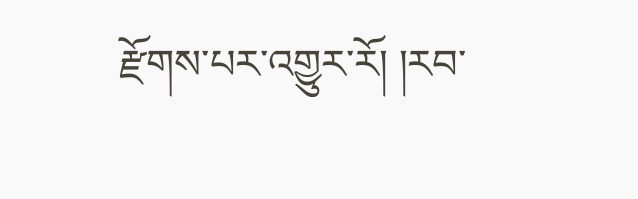རྫོགས་པར་འགྱུར་རོ། །རབ་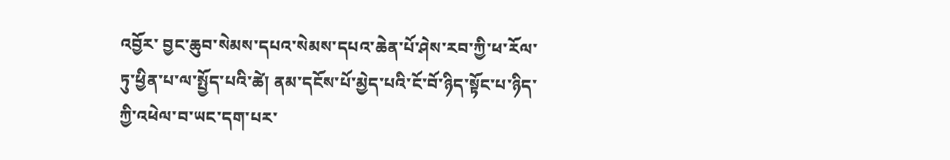འབྱོར་ བྱང་ཆུབ་སེམས་དཔའ་སེམས་དཔའ་ཆེན་པོ་ཤེས་རབ་ཀྱི་ཕ་རོལ་ཏུ་ཕྱིན་པ་ལ་སྤྱོད་པའི་ཚེ། ནམ་དངོས་པོ་མྱེད་པའི་ངོ་བོ་ཉིད་སྟོང་པ་ཉིད་ཀྱི་འཕེལ་བ་ཡང་དག་པར་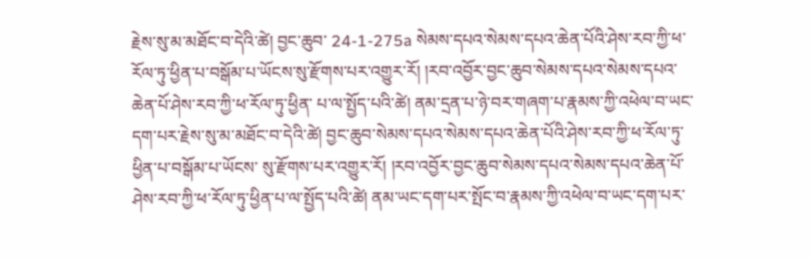རྗེས་སུ་མ་མཐོང་བ་དེའི་ཚེ། བྱང་ཆུབ་ 24-1-275a སེམས་དཔའ་སེམས་དཔའ་ཆེན་པོའི་ཤེས་རབ་ཀྱི་ཕ་རོལ་ཏུ་ཕྱིན་པ་བསྒོམ་པ་ཡོངས་སུ་རྫོགས་པར་འགྱུར་རོ། །རབ་འབྱོར་བྱང་ཆུབ་སེམས་དཔའ་སེམས་དཔའ་ཆེན་པོ་ཤེས་རབ་ཀྱི་ཕ་རོལ་ཏུ་ཕྱིན་ པ་ལ་སྤྱོད་པའི་ཚེ། ནམ་དྲན་པ་ཉེ་བར་གཞག་པ་རྣམས་ཀྱི་འཕེལ་བ་ཡང་དག་པར་རྗེས་སུ་མ་མཐོང་བ་དེའི་ཚེ། བྱང་ཆུབ་སེམས་དཔའ་སེམས་དཔའ་ཆེན་པོའི་ཤེས་རབ་ཀྱི་ཕ་རོལ་ཏུ་ཕྱིན་པ་བསྒོམ་པ་ཡོངས་ སུ་རྫོགས་པར་འགྱུར་རོ། །རབ་འབྱོར་བྱང་ཆུབ་སེམས་དཔའ་སེམས་དཔའ་ཆེན་པོ་ཤེས་རབ་ཀྱི་ཕ་རོལ་ཏུ་ཕྱིན་པ་ལ་སྤྱོད་པའི་ཚེ། ནམ་ཡང་དག་པར་སྤོང་བ་རྣམས་ཀྱི་འཕེལ་བ་ཡང་དག་པར་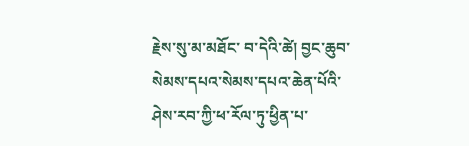རྗེས་སུ་མ་མཐོང་ བ་དེའི་ཚེ། བྱང་ཆུབ་སེམས་དཔའ་སེམས་དཔའ་ཆེན་པོའི་ཤེས་རབ་ཀྱི་ཕ་རོལ་ཏུ་ཕྱིན་པ་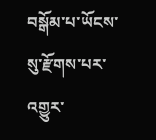བསྒོམ་པ་ཡོངས་སུ་རྫོགས་པར་འགྱུར་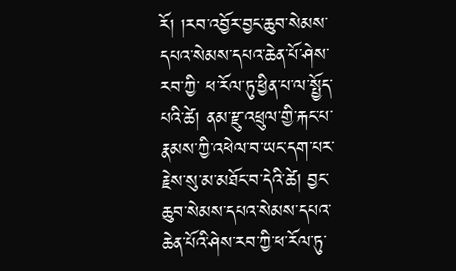རོ། །རབ་འབྱོར་བྱང་ཆུབ་སེམས་དཔའ་སེམས་དཔའ་ཆེན་པོ་ཤེས་རབ་ཀྱི་ ཕ་རོལ་ཏུ་ཕྱིན་པ་ལ་སྤྱོད་པའི་ཚེ། ནམ་རྫུ་འཕྲུལ་གྱི་རྐང་པ་རྣམས་ཀྱི་འཕེལ་བ་ཡང་དག་པར་རྗེས་སུ་མ་མཐོང་བ་དེའི་ཚེ། བྱང་ཆུབ་སེམས་དཔའ་སེམས་དཔའ་ཆེན་པོའི་ཤེས་རབ་ཀྱི་ཕ་རོལ་ཏུ་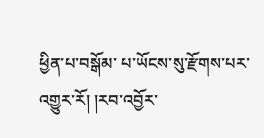ཕྱིན་པ་བསྒོམ་ པ་ཡོངས་སུ་རྫོགས་པར་འགྱུར་རོ། །རབ་འབྱོར་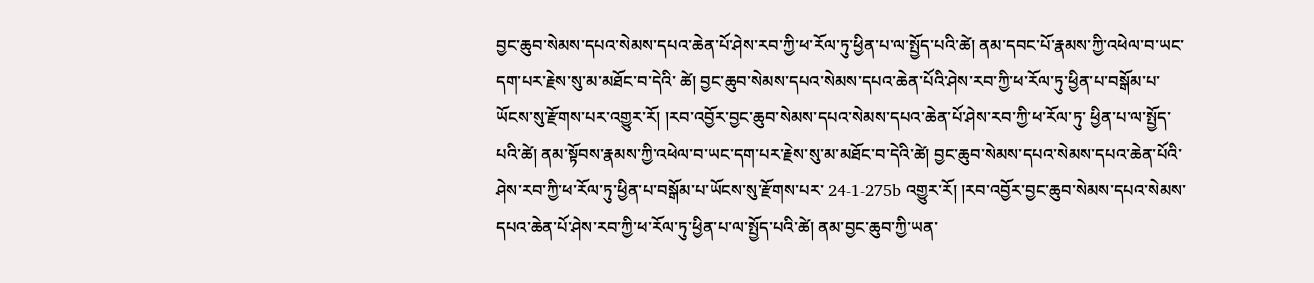བྱང་ཆུབ་སེམས་དཔའ་སེམས་དཔའ་ཆེན་པོ་ཤེས་རབ་ཀྱི་ཕ་རོལ་ཏུ་ཕྱིན་པ་ལ་སྤྱོད་པའི་ཚེ། ནམ་དབང་པོ་རྣམས་ཀྱི་འཕེལ་བ་ཡང་དག་པར་རྗེས་སུ་མ་མཐོང་བ་དེའི་ ཚེ། བྱང་ཆུབ་སེམས་དཔའ་སེམས་དཔའ་ཆེན་པོའི་ཤེས་རབ་ཀྱི་ཕ་རོལ་ཏུ་ཕྱིན་པ་བསྒོམ་པ་ཡོངས་སུ་རྫོགས་པར་འགྱུར་རོ། །རབ་འབྱོར་བྱང་ཆུབ་སེམས་དཔའ་སེམས་དཔའ་ཆེན་པོ་ཤེས་རབ་ཀྱི་ཕ་རོལ་ཏུ་ ཕྱིན་པ་ལ་སྤྱོད་པའི་ཚེ། ནམ་སྟོབས་རྣམས་ཀྱི་འཕེལ་བ་ཡང་དག་པར་རྗེས་སུ་མ་མཐོང་བ་དེའི་ཚེ། བྱང་ཆུབ་སེམས་དཔའ་སེམས་དཔའ་ཆེན་པོའི་ཤེས་རབ་ཀྱི་ཕ་རོལ་ཏུ་ཕྱིན་པ་བསྒོམ་པ་ཡོངས་སུ་རྫོགས་པར་ 24-1-275b འགྱུར་རོ། །རབ་འབྱོར་བྱང་ཆུབ་སེམས་དཔའ་སེམས་དཔའ་ཆེན་པོ་ཤེས་རབ་ཀྱི་ཕ་རོལ་ཏུ་ཕྱིན་པ་ལ་སྤྱོད་པའི་ཚེ། ནམ་བྱང་ཆུབ་ཀྱི་ཡན་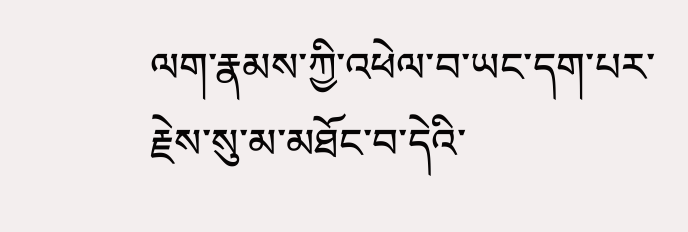ལག་རྣམས་ཀྱི་འཕེལ་བ་ཡང་དག་པར་རྗེས་སུ་མ་མཐོང་བ་དེའི་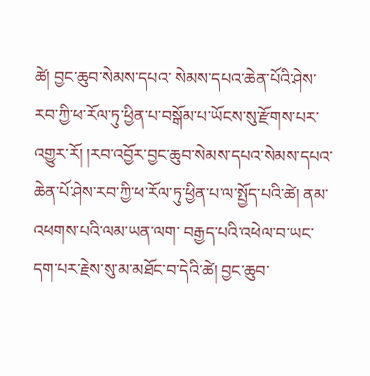ཚེ། བྱང་ཆུབ་སེམས་དཔའ་ སེམས་དཔའ་ཆེན་པོའི་ཤེས་རབ་ཀྱི་ཕ་རོལ་ཏུ་ཕྱིན་པ་བསྒོམ་པ་ཡོངས་སུ་རྫོགས་པར་འགྱུར་རོ། །རབ་འབྱོར་བྱང་ཆུབ་སེམས་དཔའ་སེམས་དཔའ་ཆེན་པོ་ཤེས་རབ་ཀྱི་ཕ་རོལ་ཏུ་ཕྱིན་པ་ལ་སྤྱོད་པའི་ཚེ། ནམ་འཕགས་པའི་ལམ་ཡན་ལག་ བརྒྱད་པའི་འཕེལ་བ་ཡང་དག་པར་རྗེས་སུ་མ་མཐོང་བ་དེའི་ཚེ། བྱང་ཆུབ་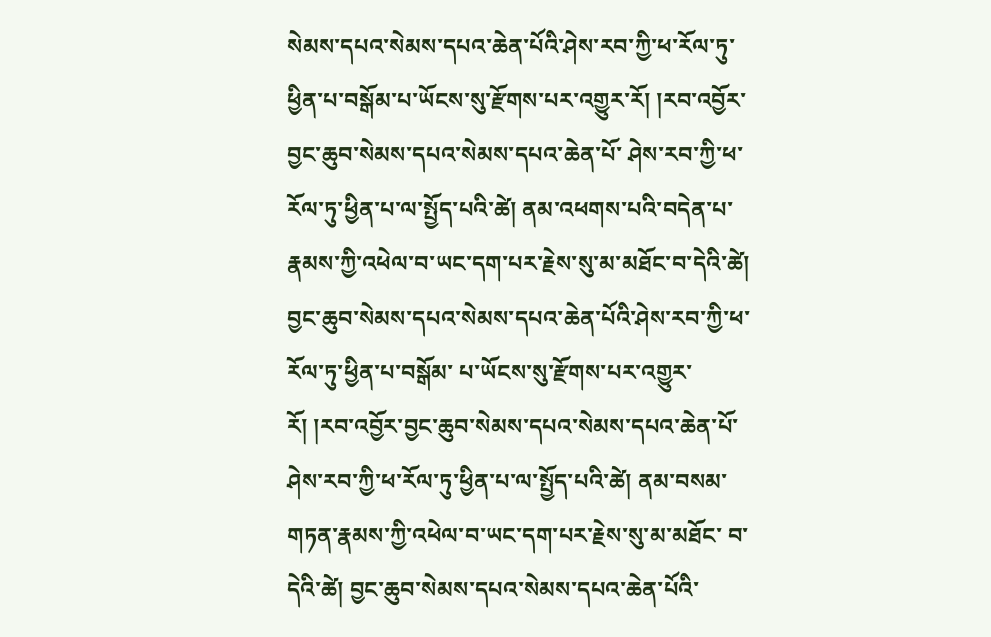སེམས་དཔའ་སེམས་དཔའ་ཆེན་པོའི་ཤེས་རབ་ཀྱི་ཕ་རོལ་ཏུ་ཕྱིན་པ་བསྒོམ་པ་ཡོངས་སུ་རྫོགས་པར་འགྱུར་རོ། །རབ་འབྱོར་བྱང་ཆུབ་སེམས་དཔའ་སེམས་དཔའ་ཆེན་པོ་ ཤེས་རབ་ཀྱི་ཕ་རོལ་ཏུ་ཕྱིན་པ་ལ་སྤྱོད་པའི་ཚེ། ནམ་འཕགས་པའི་བདེན་པ་རྣམས་ཀྱི་འཕེལ་བ་ཡང་དག་པར་རྗེས་སུ་མ་མཐོང་བ་དེའི་ཚེ། བྱང་ཆུབ་སེམས་དཔའ་སེམས་དཔའ་ཆེན་པོའི་ཤེས་རབ་ཀྱི་ཕ་རོལ་ཏུ་ཕྱིན་པ་བསྒོམ་ པ་ཡོངས་སུ་རྫོགས་པར་འགྱུར་རོ། །རབ་འབྱོར་བྱང་ཆུབ་སེམས་དཔའ་སེམས་དཔའ་ཆེན་པོ་ཤེས་རབ་ཀྱི་ཕ་རོལ་ཏུ་ཕྱིན་པ་ལ་སྤྱོད་པའི་ཚེ། ནམ་བསམ་གཏན་རྣམས་ཀྱི་འཕེལ་བ་ཡང་དག་པར་རྗེས་སུ་མ་མཐོང་ བ་དེའི་ཚེ། བྱང་ཆུབ་སེམས་དཔའ་སེམས་དཔའ་ཆེན་པོའི་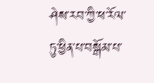ཤེས་རབ་ཀྱི་ཕ་རོལ་ཏུ་ཕྱིན་པ་བསྒོམ་པ་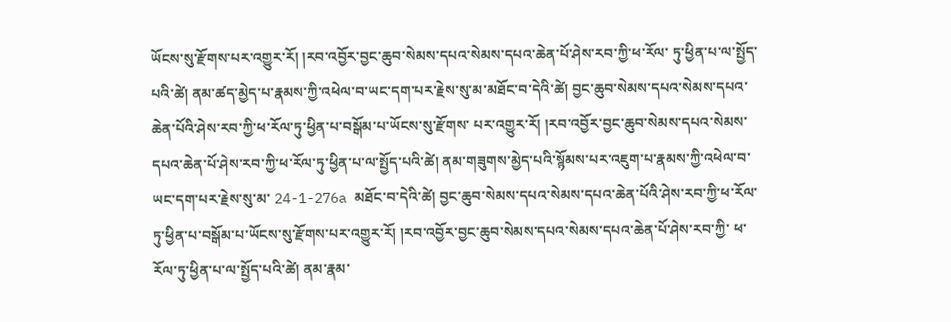ཡོངས་སུ་རྫོགས་པར་འགྱུར་རོ། །རབ་འབྱོར་བྱང་ཆུབ་སེམས་དཔའ་སེམས་དཔའ་ཆེན་པོ་ཤེས་རབ་ཀྱི་ཕ་རོལ་ ཏུ་ཕྱིན་པ་ལ་སྤྱོད་པའི་ཚེ། ནམ་ཚད་མྱེད་པ་རྣམས་ཀྱི་འཕེལ་བ་ཡང་དག་པར་རྗེས་སུ་མ་མཐོང་བ་དེའི་ཚེ། བྱང་ཆུབ་སེམས་དཔའ་སེམས་དཔའ་ཆེན་པོའི་ཤེས་རབ་ཀྱི་ཕ་རོལ་ཏུ་ཕྱིན་པ་བསྒོམ་པ་ཡོངས་སུ་རྫོགས་ པར་འགྱུར་རོ། །རབ་འབྱོར་བྱང་ཆུབ་སེམས་དཔའ་སེམས་དཔའ་ཆེན་པོ་ཤེས་རབ་ཀྱི་ཕ་རོལ་ཏུ་ཕྱིན་པ་ལ་སྤྱོད་པའི་ཚེ། ནམ་གཟུགས་མྱེད་པའི་སྙོམས་པར་འཇུག་པ་རྣམས་ཀྱི་འཕེལ་བ་ཡང་དག་པར་རྗེས་སུ་མ་ 24-1-276a མཐོང་བ་དེའི་ཚེ། བྱང་ཆུབ་སེམས་དཔའ་སེམས་དཔའ་ཆེན་པོའི་ཤེས་རབ་ཀྱི་ཕ་རོལ་ཏུ་ཕྱིན་པ་བསྒོམ་པ་ཡོངས་སུ་རྫོགས་པར་འགྱུར་རོ། །རབ་འབྱོར་བྱང་ཆུབ་སེམས་དཔའ་སེམས་དཔའ་ཆེན་པོ་ཤེས་རབ་ཀྱི་ ཕ་རོལ་ཏུ་ཕྱིན་པ་ལ་སྤྱོད་པའི་ཚེ། ནམ་རྣམ་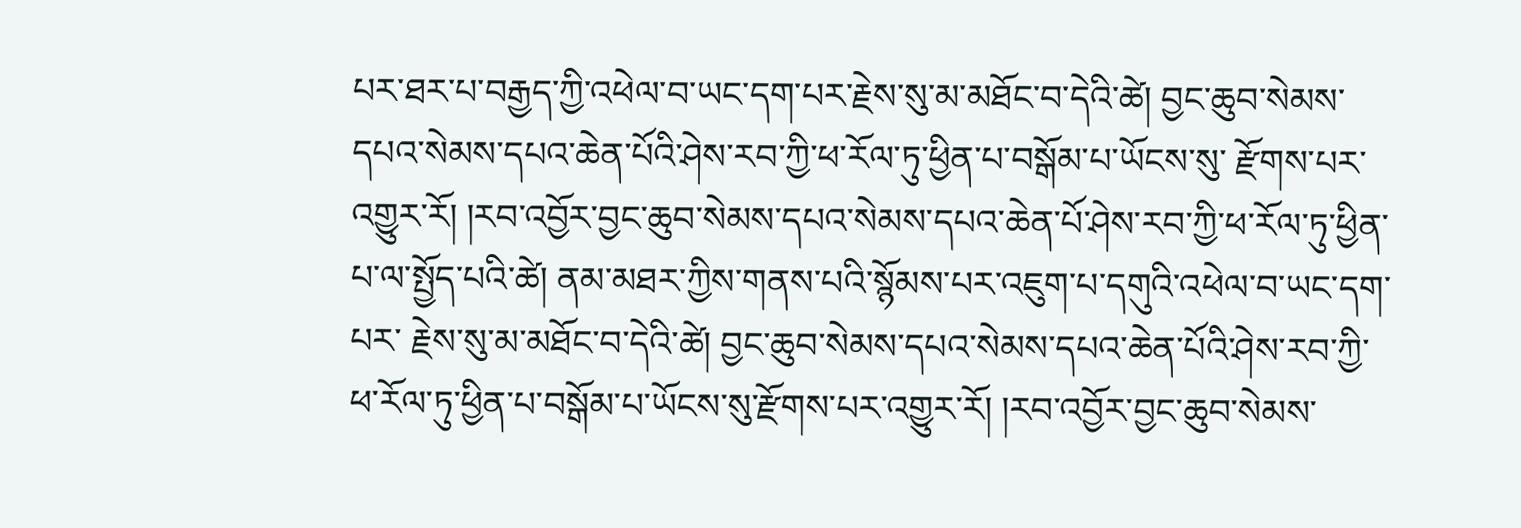པར་ཐར་པ་བརྒྱད་ཀྱི་འཕེལ་བ་ཡང་དག་པར་རྗེས་སུ་མ་མཐོང་བ་དེའི་ཚེ། བྱང་ཆུབ་སེམས་དཔའ་སེམས་དཔའ་ཆེན་པོའི་ཤེས་རབ་ཀྱི་ཕ་རོལ་ཏུ་ཕྱིན་པ་བསྒོམ་པ་ཡོངས་སུ་ རྫོགས་པར་འགྱུར་རོ། །རབ་འབྱོར་བྱང་ཆུབ་སེམས་དཔའ་སེམས་དཔའ་ཆེན་པོ་ཤེས་རབ་ཀྱི་ཕ་རོལ་ཏུ་ཕྱིན་པ་ལ་སྤྱོད་པའི་ཚེ། ནམ་མཐར་ཀྱིས་གནས་པའི་སྙོམས་པར་འཇུག་པ་དགུའི་འཕེལ་བ་ཡང་དག་པར་ རྗེས་སུ་མ་མཐོང་བ་དེའི་ཚེ། བྱང་ཆུབ་སེམས་དཔའ་སེམས་དཔའ་ཆེན་པོའི་ཤེས་རབ་ཀྱི་ཕ་རོལ་ཏུ་ཕྱིན་པ་བསྒོམ་པ་ཡོངས་སུ་རྫོགས་པར་འགྱུར་རོ། །རབ་འབྱོར་བྱང་ཆུབ་སེམས་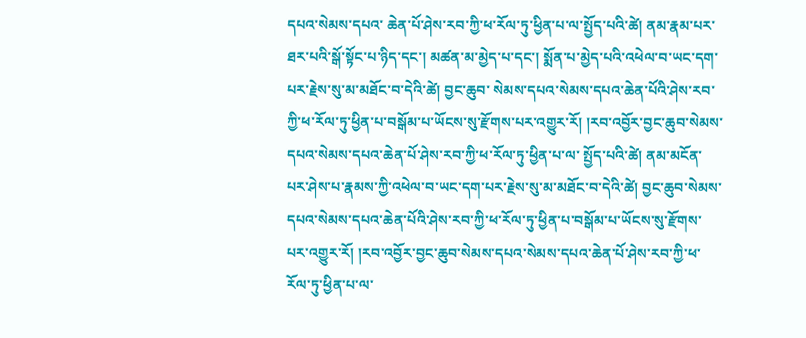དཔའ་སེམས་དཔའ་ ཆེན་པོ་ཤེས་རབ་ཀྱི་ཕ་རོལ་ཏུ་ཕྱིན་པ་ལ་སྤྱོད་པའི་ཚེ། ནམ་རྣམ་པར་ཐར་པའི་སྒོ་སྟོང་པ་ཉིད་དང་། མཚན་མ་མྱེད་པ་དང་། སྨོན་པ་མྱེད་པའི་འཕེལ་བ་ཡང་དག་པར་རྗེས་སུ་མ་མཐོང་བ་དེའི་ཚེ། བྱང་ཆུབ་ སེམས་དཔའ་སེམས་དཔའ་ཆེན་པོའི་ཤེས་རབ་ཀྱི་ཕ་རོལ་ཏུ་ཕྱིན་པ་བསྒོམ་པ་ཡོངས་སུ་རྫོགས་པར་འགྱུར་རོ། །རབ་འབྱོར་བྱང་ཆུབ་སེམས་དཔའ་སེམས་དཔའ་ཆེན་པོ་ཤེས་རབ་ཀྱི་ཕ་རོལ་ཏུ་ཕྱིན་པ་ལ་ སྤྱོད་པའི་ཚེ། ནམ་མངོན་པར་ཤེས་པ་རྣམས་ཀྱི་འཕེལ་བ་ཡང་དག་པར་རྗེས་སུ་མ་མཐོང་བ་དེའི་ཚེ། བྱང་ཆུབ་སེམས་དཔའ་སེམས་དཔའ་ཆེན་པོའི་ཤེས་རབ་ཀྱི་ཕ་རོལ་ཏུ་ཕྱིན་པ་བསྒོམ་པ་ཡོངས་སུ་རྫོགས་ པར་འགྱུར་རོ། །རབ་འབྱོར་བྱང་ཆུབ་སེམས་དཔའ་སེམས་དཔའ་ཆེན་པོ་ཤེས་རབ་ཀྱི་ཕ་རོལ་ཏུ་ཕྱིན་པ་ལ་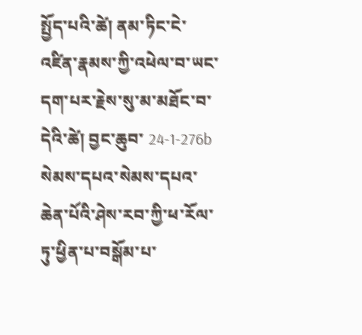སྤྱོད་པའི་ཚེ། ནམ་ཏིང་ངེ་འཛིན་རྣམས་ཀྱི་འཕེལ་བ་ཡང་དག་པར་རྗེས་སུ་མ་མཐོང་བ་དེའི་ཚེ། བྱང་ཆུབ་ 24-1-276b སེམས་དཔའ་སེམས་དཔའ་ཆེན་པོའི་ཤེས་རབ་ཀྱི་ཕ་རོལ་ཏུ་ཕྱིན་པ་བསྒོམ་པ་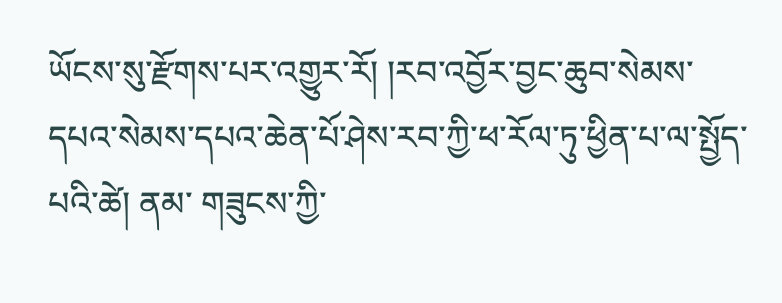ཡོངས་སུ་རྫོགས་པར་འགྱུར་རོ། །རབ་འབྱོར་བྱང་ཆུབ་སེམས་དཔའ་སེམས་དཔའ་ཆེན་པོ་ཤེས་རབ་ཀྱི་ཕ་རོལ་ཏུ་ཕྱིན་པ་ལ་སྤྱོད་པའི་ཚེ། ནམ་ གཟུངས་ཀྱི་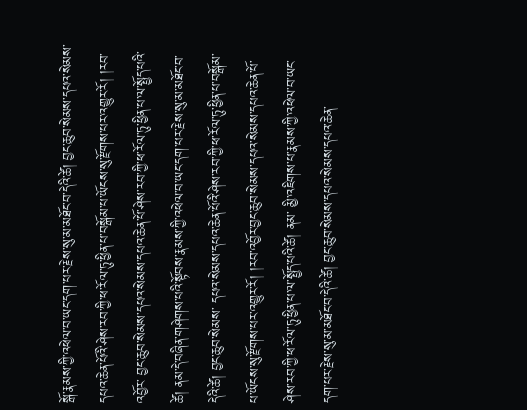སྒོ་རྣམས་ཀྱི་འཕེལ་བ་ཡང་དག་པར་རྗེས་སུ་མ་མཐོང་བ་དེའི་ཚེ། བྱང་ཆུབ་སེམས་དཔའ་སེམས་དཔའ་ཆེན་པོའི་ཤེས་རབ་ཀྱི་ཕ་རོལ་ཏུ་ཕྱིན་པ་བསྒོམ་པ་ཡོངས་སུ་རྫོགས་པར་འགྱུར་རོ། །རབ་འབྱོར་ བྱང་ཆུབ་སེམས་དཔའ་སེམས་དཔའ་ཆེན་པོ་ཤེས་རབ་ཀྱི་ཕ་རོལ་ཏུ་ཕྱིན་པ་ལ་སྤྱོད་པའི་ཚེ། ནམ་དེ་བཞིན་གཤེགས་པའི་སྟོབས་རྣམས་ཀྱི་འཕེལ་བ་ཡང་དག་པར་རྗེས་སུ་མ་མཐོང་བ་དེའི་ཚེ། བྱང་ཆུབ་སེམས་ དཔའ་སེམས་དཔའ་ཆེན་པོའི་ཤེས་རབ་ཀྱི་ཕ་རོལ་ཏུ་ཕྱིན་པ་བསྒོམ་པ་ཡོངས་སུ་རྫོགས་པར་འགྱུར་རོ། །རབ་འབྱོར་བྱང་ཆུབ་སེམས་དཔའ་སེམས་དཔའ་ཆེན་པོ་ཤེས་རབ་ཀྱི་ཕ་རོལ་ཏུ་ཕྱིན་པ་ལ་སྤྱོད་པའི་ཚེ། ནམ་ མྱི་འཇིགས་པ་རྣམས་ཀྱི་འཕེལ་བ་ཡང་དག་པར་རྗེས་སུ་མ་མཐོང་བ་དེའི་ཚེ། བྱང་ཆུབ་སེམས་དཔའ་སེམས་དཔའ་ཆེན་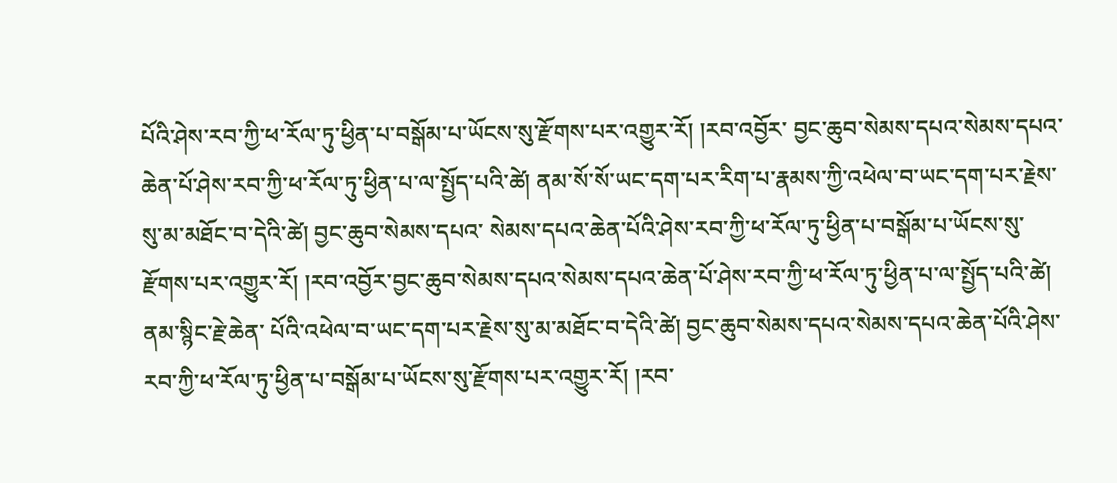པོའི་ཤེས་རབ་ཀྱི་ཕ་རོལ་ཏུ་ཕྱིན་པ་བསྒོམ་པ་ཡོངས་སུ་རྫོགས་པར་འགྱུར་རོ། །རབ་འབྱོར་ བྱང་ཆུབ་སེམས་དཔའ་སེམས་དཔའ་ཆེན་པོ་ཤེས་རབ་ཀྱི་ཕ་རོལ་ཏུ་ཕྱིན་པ་ལ་སྤྱོད་པའི་ཚེ། ནམ་སོ་སོ་ཡང་དག་པར་རིག་པ་རྣམས་ཀྱི་འཕེལ་བ་ཡང་དག་པར་རྗེས་སུ་མ་མཐོང་བ་དེའི་ཚེ། བྱང་ཆུབ་སེམས་དཔའ་ སེམས་དཔའ་ཆེན་པོའི་ཤེས་རབ་ཀྱི་ཕ་རོལ་ཏུ་ཕྱིན་པ་བསྒོམ་པ་ཡོངས་སུ་རྫོགས་པར་འགྱུར་རོ། །རབ་འབྱོར་བྱང་ཆུབ་སེམས་དཔའ་སེམས་དཔའ་ཆེན་པོ་ཤེས་རབ་ཀྱི་ཕ་རོལ་ཏུ་ཕྱིན་པ་ལ་སྤྱོད་པའི་ཚེ། ནམ་སྙིང་རྗེ་ཆེན་ པོའི་འཕེལ་བ་ཡང་དག་པར་རྗེས་སུ་མ་མཐོང་བ་དེའི་ཚེ། བྱང་ཆུབ་སེམས་དཔའ་སེམས་དཔའ་ཆེན་པོའི་ཤེས་རབ་ཀྱི་ཕ་རོལ་ཏུ་ཕྱིན་པ་བསྒོམ་པ་ཡོངས་སུ་རྫོགས་པར་འགྱུར་རོ། །རབ་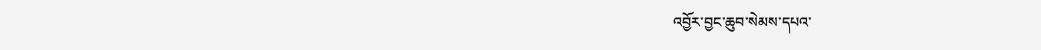འབྱོར་བྱང་ཆུབ་སེམས་དཔའ་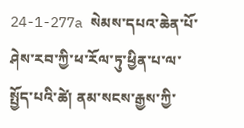24-1-277a སེམས་དཔའ་ཆེན་པོ་ཤེས་རབ་ཀྱི་ཕ་རོལ་ཏུ་ཕྱིན་པ་ལ་སྤྱོད་པའི་ཚེ། ནམ་སངས་རྒྱས་ཀྱི་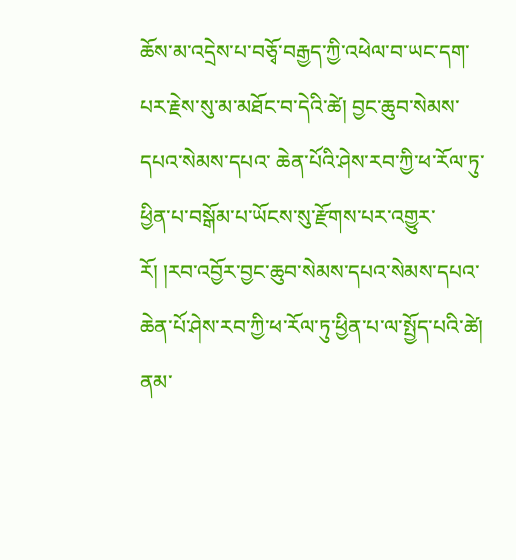ཆོས་མ་འདྲེས་པ་བཅྭོ་བརྒྱད་ཀྱི་འཕེལ་བ་ཡང་དག་པར་རྗེས་སུ་མ་མཐོང་བ་དེའི་ཚེ། བྱང་ཆུབ་སེམས་དཔའ་སེམས་དཔའ་ ཆེན་པོའི་ཤེས་རབ་ཀྱི་ཕ་རོལ་ཏུ་ཕྱིན་པ་བསྒོམ་པ་ཡོངས་སུ་རྫོགས་པར་འགྱུར་རོ། །རབ་འབྱོར་བྱང་ཆུབ་སེམས་དཔའ་སེམས་དཔའ་ཆེན་པོ་ཤེས་རབ་ཀྱི་ཕ་རོལ་ཏུ་ཕྱིན་པ་ལ་སྤྱོད་པའི་ཚེ། ནམ་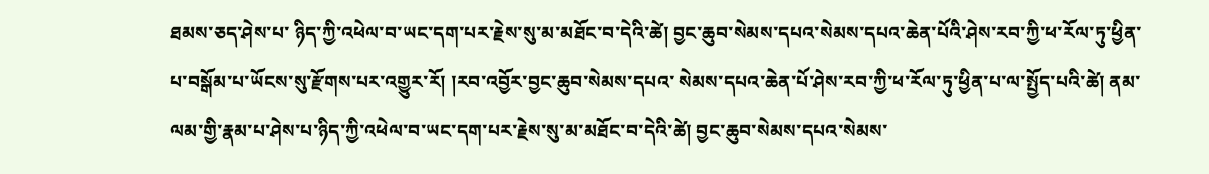ཐམས་ཅད་ཤེས་པ་ ཉིད་ཀྱི་འཕེལ་བ་ཡང་དག་པར་རྗེས་སུ་མ་མཐོང་བ་དེའི་ཚེ། བྱང་ཆུབ་སེམས་དཔའ་སེམས་དཔའ་ཆེན་པོའི་ཤེས་རབ་ཀྱི་ཕ་རོལ་ཏུ་ཕྱིན་པ་བསྒོམ་པ་ཡོངས་སུ་རྫོགས་པར་འགྱུར་རོ། །རབ་འབྱོར་བྱང་ཆུབ་སེམས་དཔའ་ སེམས་དཔའ་ཆེན་པོ་ཤེས་རབ་ཀྱི་ཕ་རོལ་ཏུ་ཕྱིན་པ་ལ་སྤྱོད་པའི་ཚེ། ནམ་ལམ་གྱི་རྣམ་པ་ཤེས་པ་ཉིད་ཀྱི་འཕེལ་བ་ཡང་དག་པར་རྗེས་སུ་མ་མཐོང་བ་དེའི་ཚེ། བྱང་ཆུབ་སེམས་དཔའ་སེམས་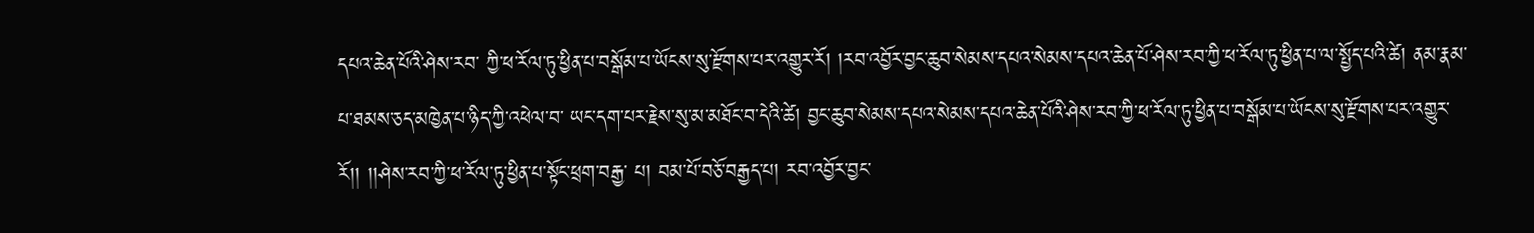དཔའ་ཆེན་པོའི་ཤེས་རབ་ ཀྱི་ཕ་རོལ་ཏུ་ཕྱིན་པ་བསྒོམ་པ་ཡོངས་སུ་རྫོགས་པར་འགྱུར་རོ། །རབ་འབྱོར་བྱང་ཆུབ་སེམས་དཔའ་སེམས་དཔའ་ཆེན་པོ་ཤེས་རབ་ཀྱི་ཕ་རོལ་ཏུ་ཕྱིན་པ་ལ་སྤྱོད་པའི་ཚེ། ནམ་རྣམ་པ་ཐམས་ཅད་མཁྱེན་པ་ཉིད་ཀྱི་འཕེལ་བ་ ཡང་དག་པར་རྗེས་སུ་མ་མཐོང་བ་དེའི་ཚེ། བྱང་ཆུབ་སེམས་དཔའ་སེམས་དཔའ་ཆེན་པོའི་ཤེས་རབ་ཀྱི་ཕ་རོལ་ཏུ་ཕྱིན་པ་བསྒོམ་པ་ཡོངས་སུ་རྫོགས་པར་འགྱུར་རོ།། །།ཤེས་རབ་ཀྱི་ཕ་རོལ་ཏུ་ཕྱིན་པ་སྟོང་ཕྲག་བརྒྱ་ པ། བམ་པོ་བཅོ་བརྒྱད་པ། རབ་འབྱོར་བྱང་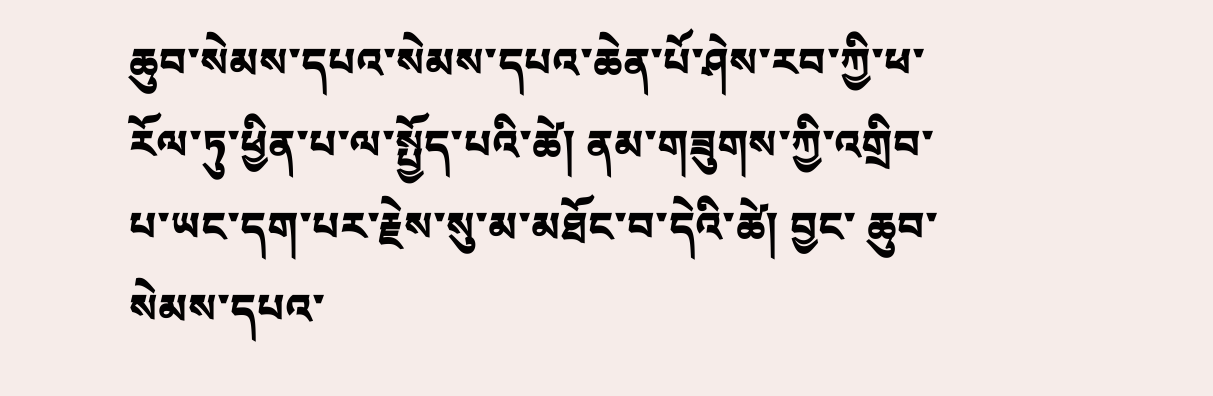ཆུབ་སེམས་དཔའ་སེམས་དཔའ་ཆེན་པོ་ཤེས་རབ་ཀྱི་ཕ་རོལ་ཏུ་ཕྱིན་པ་ལ་སྤྱོད་པའི་ཚེ། ནམ་གཟུགས་ཀྱི་འགྲིབ་པ་ཡང་དག་པར་རྗེས་སུ་མ་མཐོང་བ་དེའི་ཚེ། བྱང་ ཆུབ་སེམས་དཔའ་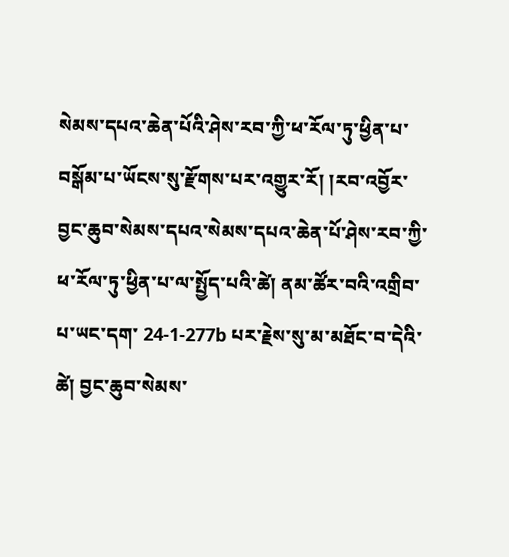སེམས་དཔའ་ཆེན་པོའི་ཤེས་རབ་ཀྱི་ཕ་རོལ་ཏུ་ཕྱིན་པ་བསྒོམ་པ་ཡོངས་སུ་རྫོགས་པར་འགྱུར་རོ། །རབ་འབྱོར་བྱང་ཆུབ་སེམས་དཔའ་སེམས་དཔའ་ཆེན་པོ་ཤེས་རབ་ཀྱི་ཕ་རོལ་ཏུ་ཕྱིན་པ་ལ་སྤྱོད་པའི་ཚེ། ནམ་ཚོར་བའི་འགྲིབ་པ་ཡང་དག་ 24-1-277b པར་རྗེས་སུ་མ་མཐོང་བ་དེའི་ཚེ། བྱང་ཆུབ་སེམས་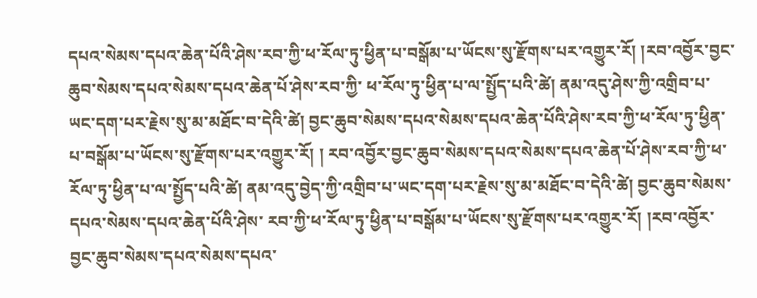དཔའ་སེམས་དཔའ་ཆེན་པོའི་ཤེས་རབ་ཀྱི་ཕ་རོལ་ཏུ་ཕྱིན་པ་བསྒོམ་པ་ཡོངས་སུ་རྫོགས་པར་འགྱུར་རོ། །རབ་འབྱོར་བྱང་ཆུབ་སེམས་དཔའ་སེམས་དཔའ་ཆེན་པོ་ཤེས་རབ་ཀྱི་ ཕ་རོལ་ཏུ་ཕྱིན་པ་ལ་སྤྱོད་པའི་ཚེ། ནམ་འདུ་ཤེས་ཀྱི་འགྲིབ་པ་ཡང་དག་པར་རྗེས་སུ་མ་མཐོང་བ་དེའི་ཚེ། བྱང་ཆུབ་སེམས་དཔའ་སེམས་དཔའ་ཆེན་པོའི་ཤེས་རབ་ཀྱི་ཕ་རོལ་ཏུ་ཕྱིན་པ་བསྒོམ་པ་ཡོངས་སུ་རྫོགས་པར་འགྱུར་རོ། ། རབ་འབྱོར་བྱང་ཆུབ་སེམས་དཔའ་སེམས་དཔའ་ཆེན་པོ་ཤེས་རབ་ཀྱི་ཕ་རོལ་ཏུ་ཕྱིན་པ་ལ་སྤྱོད་པའི་ཚེ། ནམ་འདུ་བྱེད་ཀྱི་འགྲིབ་པ་ཡང་དག་པར་རྗེས་སུ་མ་མཐོང་བ་དེའི་ཚེ། བྱང་ཆུབ་སེམས་དཔའ་སེམས་དཔའ་ཆེན་པོའི་ཤེས་ རབ་ཀྱི་ཕ་རོལ་ཏུ་ཕྱིན་པ་བསྒོམ་པ་ཡོངས་སུ་རྫོགས་པར་འགྱུར་རོ། །རབ་འབྱོར་བྱང་ཆུབ་སེམས་དཔའ་སེམས་དཔའ་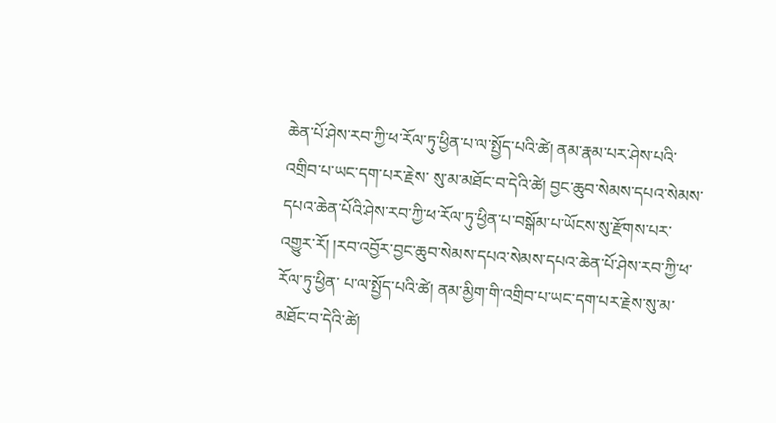ཆེན་པོ་ཤེས་རབ་ཀྱི་ཕ་རོལ་ཏུ་ཕྱིན་པ་ལ་སྤྱོད་པའི་ཚེ། ནམ་རྣམ་པར་ཤེས་པའི་འགྲིབ་པ་ཡང་དག་པར་རྗེས་ སུ་མ་མཐོང་བ་དེའི་ཚེ། བྱང་ཆུབ་སེམས་དཔའ་སེམས་དཔའ་ཆེན་པོའི་ཤེས་རབ་ཀྱི་ཕ་རོལ་ཏུ་ཕྱིན་པ་བསྒོམ་པ་ཡོངས་སུ་རྫོགས་པར་འགྱུར་རོ། །རབ་འབྱོར་བྱང་ཆུབ་སེམས་དཔའ་སེམས་དཔའ་ཆེན་པོ་ཤེས་རབ་ཀྱི་ཕ་རོལ་ཏུ་ཕྱིན་ པ་ལ་སྤྱོད་པའི་ཚེ། ནམ་མྱིག་གི་འགྲིབ་པ་ཡང་དག་པར་རྗེས་སུ་མ་མཐོང་བ་དེའི་ཚེ།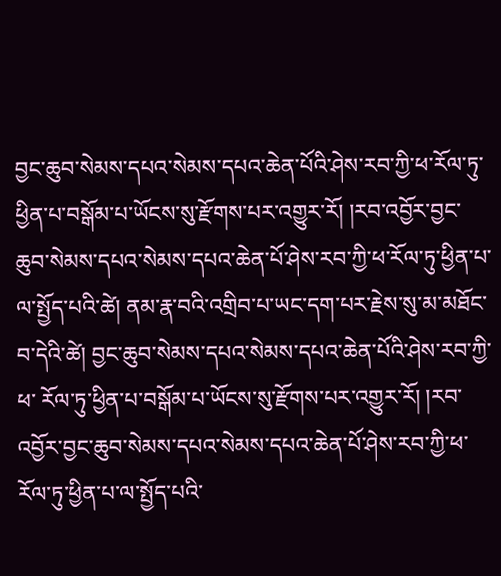བྱང་ཆུབ་སེམས་དཔའ་སེམས་དཔའ་ཆེན་པོའི་ཤེས་རབ་ཀྱི་ཕ་རོལ་ཏུ་ཕྱིན་པ་བསྒོམ་པ་ཡོངས་སུ་རྫོགས་པར་འགྱུར་རོ། །རབ་འབྱོར་བྱང་ ཆུབ་སེམས་དཔའ་སེམས་དཔའ་ཆེན་པོ་ཤེས་རབ་ཀྱི་ཕ་རོལ་ཏུ་ཕྱིན་པ་ལ་སྤྱོད་པའི་ཚེ། ནམ་རྣ་བའི་འགྲིབ་པ་ཡང་དག་པར་རྗེས་སུ་མ་མཐོང་བ་དེའི་ཚེ། བྱང་ཆུབ་སེམས་དཔའ་སེམས་དཔའ་ཆེན་པོའི་ཤེས་རབ་ཀྱི་ཕ་ རོལ་ཏུ་ཕྱིན་པ་བསྒོམ་པ་ཡོངས་སུ་རྫོགས་པར་འགྱུར་རོ། །རབ་འབྱོར་བྱང་ཆུབ་སེམས་དཔའ་སེམས་དཔའ་ཆེན་པོ་ཤེས་རབ་ཀྱི་ཕ་རོལ་ཏུ་ཕྱིན་པ་ལ་སྤྱོད་པའི་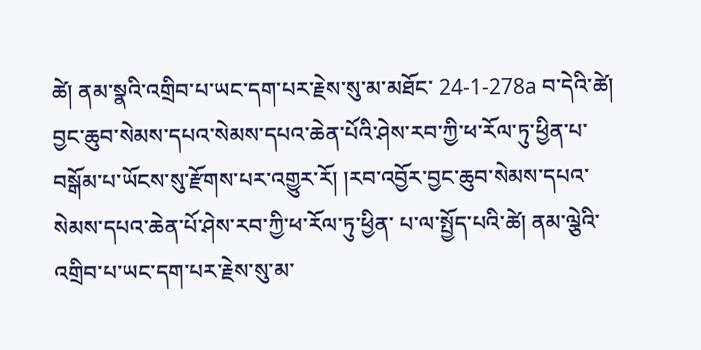ཚེ། ནམ་སྣའི་འགྲིབ་པ་ཡང་དག་པར་རྗེས་སུ་མ་མཐོང་ 24-1-278a བ་དེའི་ཚེ། བྱང་ཆུབ་སེམས་དཔའ་སེམས་དཔའ་ཆེན་པོའི་ཤེས་རབ་ཀྱི་ཕ་རོལ་ཏུ་ཕྱིན་པ་བསྒོམ་པ་ཡོངས་སུ་རྫོགས་པར་འགྱུར་རོ། །རབ་འབྱོར་བྱང་ཆུབ་སེམས་དཔའ་སེམས་དཔའ་ཆེན་པོ་ཤེས་རབ་ཀྱི་ཕ་རོལ་ཏུ་ཕྱིན་ པ་ལ་སྤྱོད་པའི་ཚེ། ནམ་ལྕེའི་འགྲིབ་པ་ཡང་དག་པར་རྗེས་སུ་མ་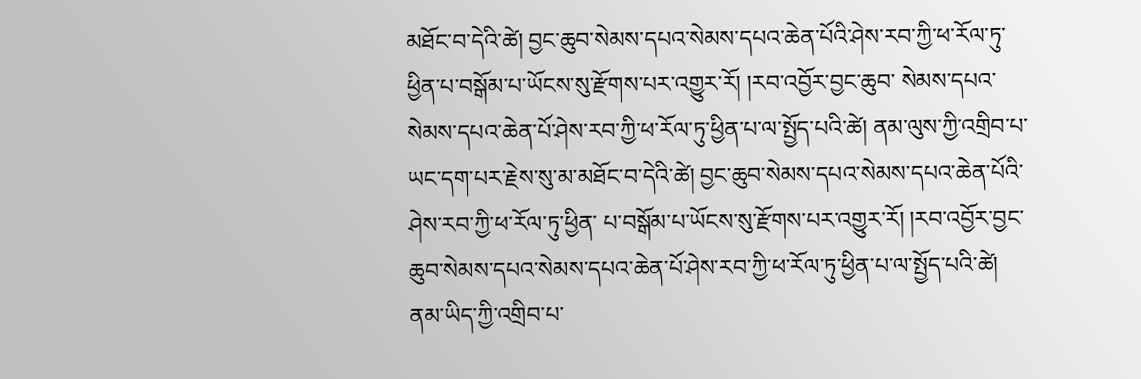མཐོང་བ་དེའི་ཚེ། བྱང་ཆུབ་སེམས་དཔའ་སེམས་དཔའ་ཆེན་པོའི་ཤེས་རབ་ཀྱི་ཕ་རོལ་ཏུ་ཕྱིན་པ་བསྒོམ་པ་ཡོངས་སུ་རྫོགས་པར་འགྱུར་རོ། །རབ་འབྱོར་བྱང་ཆུབ་ སེམས་དཔའ་སེམས་དཔའ་ཆེན་པོ་ཤེས་རབ་ཀྱི་ཕ་རོལ་ཏུ་ཕྱིན་པ་ལ་སྤྱོད་པའི་ཚེ། ནམ་ལུས་ཀྱི་འགྲིབ་པ་ཡང་དག་པར་རྗེས་སུ་མ་མཐོང་བ་དེའི་ཚེ། བྱང་ཆུབ་སེམས་དཔའ་སེམས་དཔའ་ཆེན་པོའི་ཤེས་རབ་ཀྱི་ཕ་རོལ་ཏུ་ཕྱིན་ པ་བསྒོམ་པ་ཡོངས་སུ་རྫོགས་པར་འགྱུར་རོ། །རབ་འབྱོར་བྱང་ཆུབ་སེམས་དཔའ་སེམས་དཔའ་ཆེན་པོ་ཤེས་རབ་ཀྱི་ཕ་རོལ་ཏུ་ཕྱིན་པ་ལ་སྤྱོད་པའི་ཚེ། ནམ་ཡིད་ཀྱི་འགྲིབ་པ་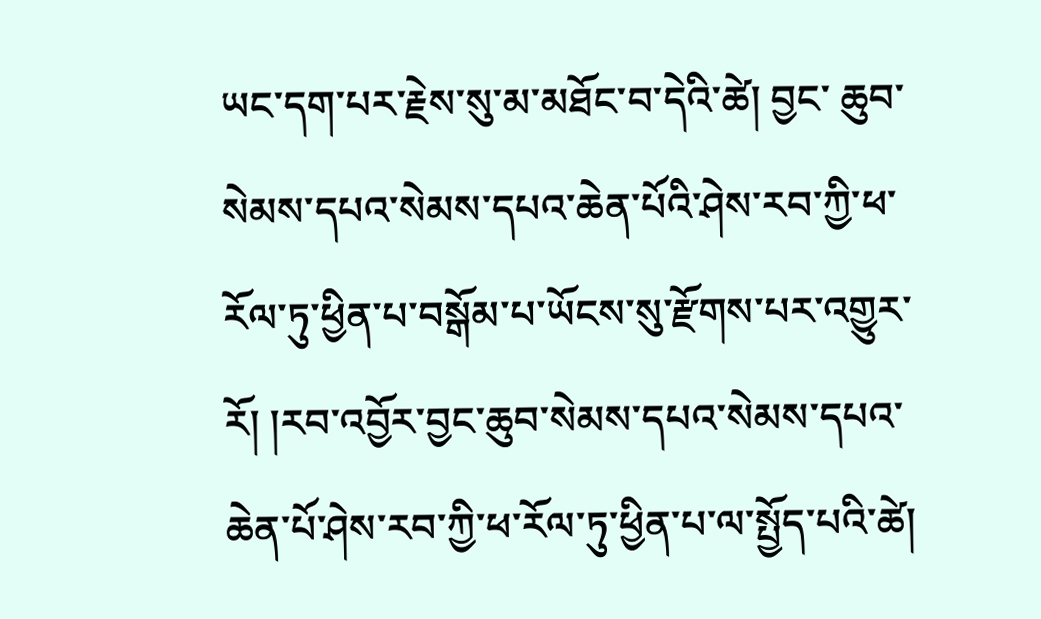ཡང་དག་པར་རྗེས་སུ་མ་མཐོང་བ་དེའི་ཚེ། བྱང་ ཆུབ་སེམས་དཔའ་སེམས་དཔའ་ཆེན་པོའི་ཤེས་རབ་ཀྱི་ཕ་རོལ་ཏུ་ཕྱིན་པ་བསྒོམ་པ་ཡོངས་སུ་རྫོགས་པར་འགྱུར་རོ། །རབ་འབྱོར་བྱང་ཆུབ་སེམས་དཔའ་སེམས་དཔའ་ཆེན་པོ་ཤེས་རབ་ཀྱི་ཕ་རོལ་ཏུ་ཕྱིན་པ་ལ་སྤྱོད་པའི་ཚེ།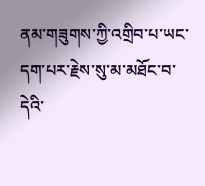ནམ་གཟུགས་ཀྱི་འགྲིབ་པ་ཡང་དག་པར་རྗེས་སུ་མ་མཐོང་བ་དེའི་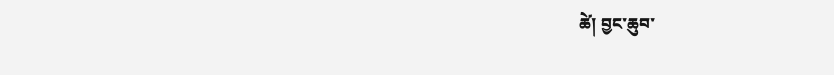ཚེ། བྱང་ཆུབ་